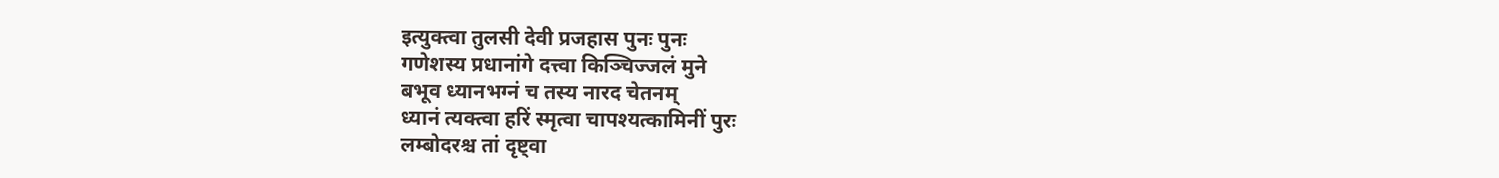इत्युक्त्वा तुलसी देवी प्रजहास पुनः पुनः
गणेशस्य प्रधानांगे दत्त्वा किञ्चिज्जलं मुने
बभूव ध्यानभग्नं च तस्य नारद चेतनम्
ध्यानं त्यक्त्वा हरिं स्मृत्वा चापश्यत्कामिनीं पुरः
लम्बोदरश्च तां दृष्ट्वा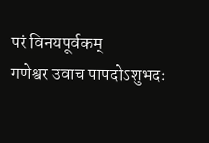परं विनयपूर्वकम्
गणेश्वर उवाच पापदोऽशुभदः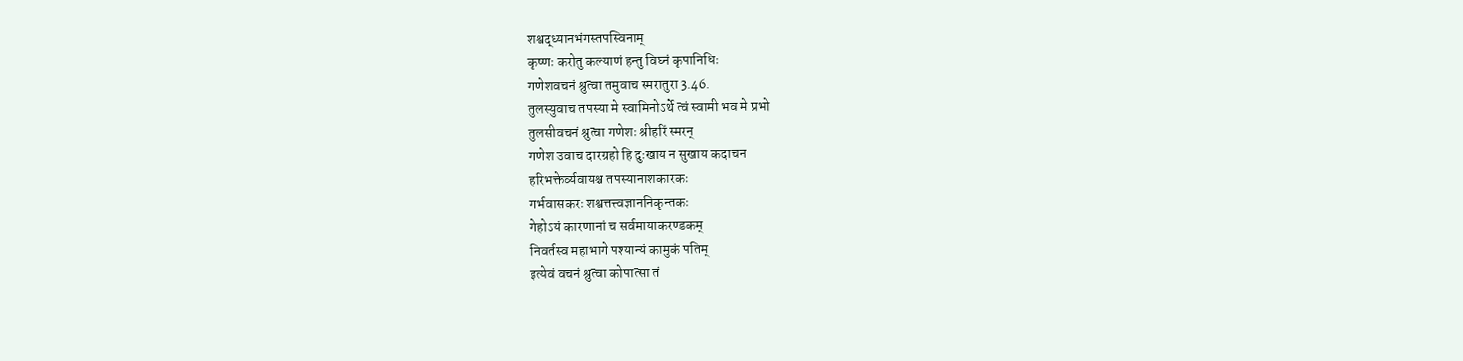शश्वद्ध्यानभंगस्तपस्विनाम्
कृष्णः करोतु कल्याणं हन्तु विघ्नं कृपानिधिः
गणेशवचनं श्रुत्वा तमुवाच स्मरातुरा 3.46.
तुलस्युवाच तपस्या मे स्वामिनोऽर्थे त्वं स्वामी भव मे प्रभो
तुलसीवचनं श्रुत्वा गणेशः श्रीहरिं स्मरन्
गणेश उवाच दारग्रहो हि दुःखाय न सुखाय कदाचन
हरिभक्तेर्व्यवायश्च तपस्यानाशकारकः
गर्भवासकरः शश्वत्तत्त्वज्ञाननिकृन्तकः
गेहोऽयं कारणानां च सर्वमायाकरण्डकम्
निवर्तस्व महाभागे पश्यान्यं कामुकं पतिम्
इत्येवं वचनं श्रुत्वा कोपात्सा तं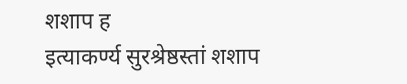शशाप ह
इत्याकर्ण्य सुरश्रेष्ठस्तां शशाप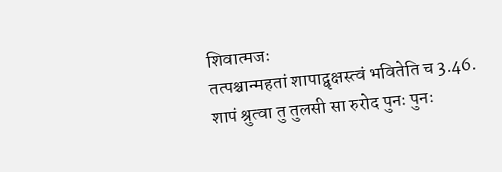शिवात्मजः
तत्पश्चान्महतां शापाद्वृक्षस्त्वं भवितेति च 3.46.
शापं श्रुत्वा तु तुलसी सा रुरोद पुनः पुनः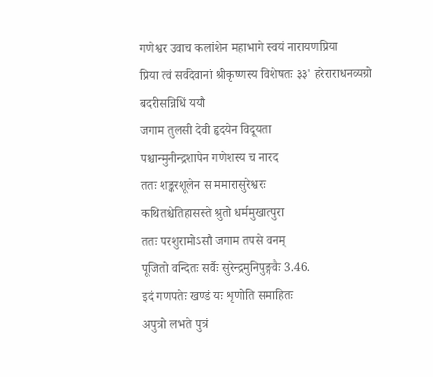गणेश्वर उवाच कलांशेन महाभागे स्वयं नारायणप्रिया
प्रिया त्वं सर्वदेवानां श्रीकृष्णस्य विशेषतः ३३' हरेराराधनव्यग्रो बदरीसन्निधिं ययौ
जगाम तुलसी देवी हृदयेन विदूयता
पश्चान्मुनीन्द्रशापेन गणेशस्य च नारद
ततः शङ्करशूलेन स ममारासुरेश्वरः
कथितश्चेतिहासस्ते श्रुतो धर्ममुखात्पुरा
ततः परशुरामोऽसौ जगाम तपसे वनम्
पूजितो वन्दितः सर्वैः सुरेन्द्रमुनिपुङ्गवैः 3.46.
इदं गणपतेः खण्डं यः शृणोति समाहितः
अपुत्रो लभते पुत्रं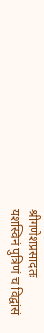श्रीगणेशप्रसादतः
यशस्विनं पुत्रिणं च विद्वांसं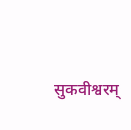सुकवीश्वरम्